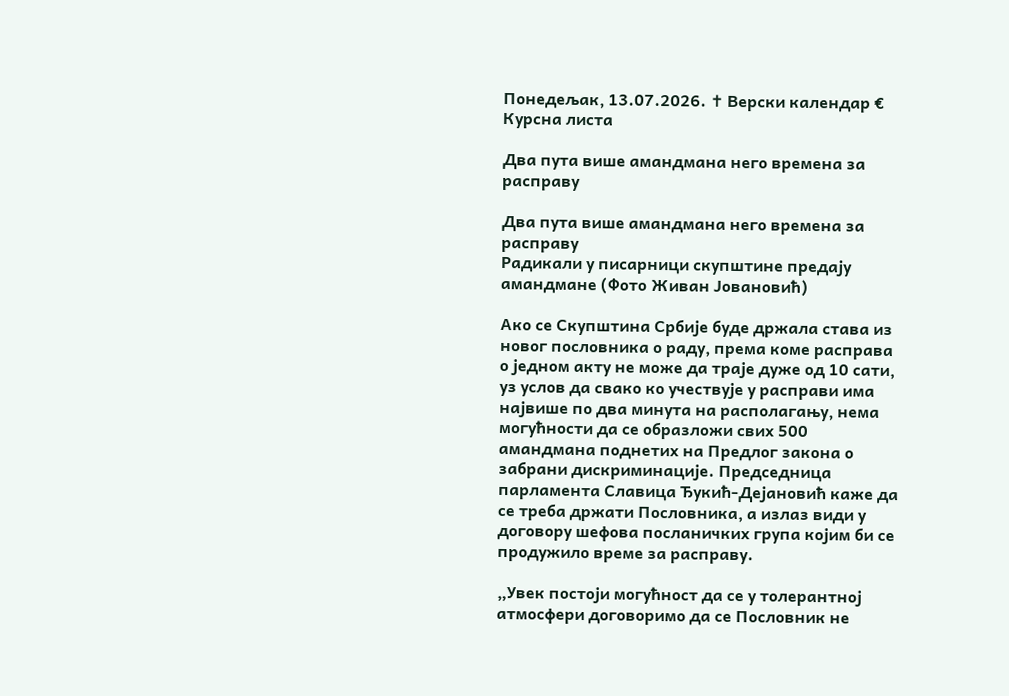Понедељак, 13.07.2026. ✝ Верски календар € Курсна листа

Два пута више амандмана него времена за расправу

Два пута више амандмана него времена за расправу
Радикали у писарници скупштине предају амандмане (Фото Живан Јовановић)

Ако се Скупштина Србије буде држала става из новог пословника о раду, према коме расправа о једном акту не може да траје дуже од 10 сати, уз услов да свако ко учествује у расправи има највише по два минута на располагању, нема могућности да се образложи свих 500 амандмана поднетих на Предлог закона о забрани дискриминације. Председница парламента Славица Ђукић-Дејановић каже да се треба држати Пословника, а излаз види у договору шефова посланичких група којим би се продужило време за расправу.

„Увек постоји могућност да се у толерантној атмосфери договоримо да се Пословник не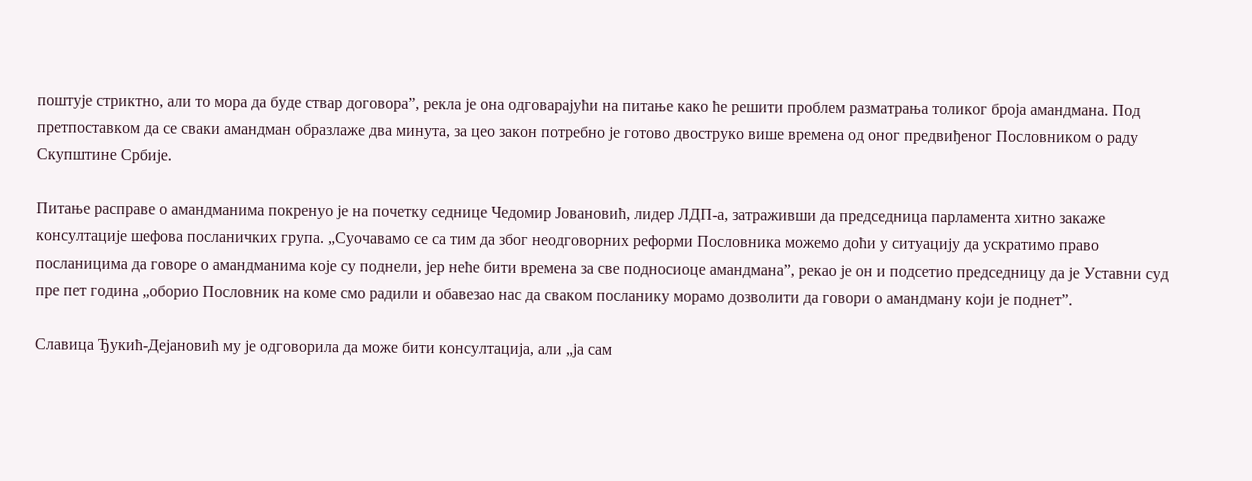поштује стриктно, али то мора да буде ствар договора”, рекла је она одговарајући на питање како ће решити проблем разматрања толиког броја амандмана. Под претпоставком да се сваки амандман образлаже два минута, за цео закон потребно је готово двоструко више времена од оног предвиђеног Пословником о раду Скупштине Србије.

Питање расправе о амандманима покренуо је на почетку седнице Чедомир Јовановић, лидер ЛДП-а, затраживши да председница парламента хитно закаже консултације шефова посланичких група. „Суочавамо се са тим да због неодговорних реформи Пословника можемо доћи у ситуацију да ускратимо право посланицима да говоре о амандманима које су поднели, јер неће бити времена за све подносиоце амандмана”, рекао је он и подсетио председницу да је Уставни суд пре пет година „оборио Пословник на коме смо радили и обавезао нас да сваком посланику морамо дозволити да говори о амандману који је поднет”.

Славица Ђукић-Дејановић му је одговорила да може бити консултација, али „ја сам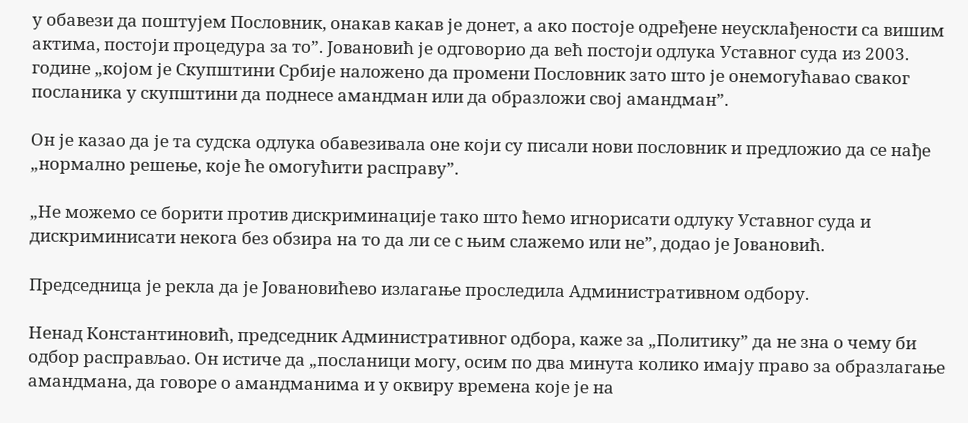у обавези да поштујем Пословник, онакав какав је донет, а ако постоје одређене неусклађености са вишим актима, постоји процедура за то”. Јовановић је одговорио да већ постоји одлука Уставног суда из 2003. године „којом је Скупштини Србије наложено да промени Пословник зато што је онемогућавао сваког посланика у скупштини да поднесе амандман или да образложи свој амандман”.

Он је казао да је та судска одлука обавезивала оне који су писали нови пословник и предложио да се нађе „нормално решење, које ће омогућити расправу”.

„Не можемо се борити против дискриминације тако што ћемо игнорисати одлуку Уставног суда и дискриминисати некога без обзира на то да ли се с њим слажемо или не”, додао је Јовановић.

Председница је рекла да је Јовановићево излагање проследила Административном одбору.

Ненад Константиновић, председник Административног одбора, каже за „Политику” да не зна о чему би одбор расправљао. Он истиче да „посланици могу, осим по два минута колико имају право за образлагање амандмана, да говоре о амандманима и у оквиру времена које је на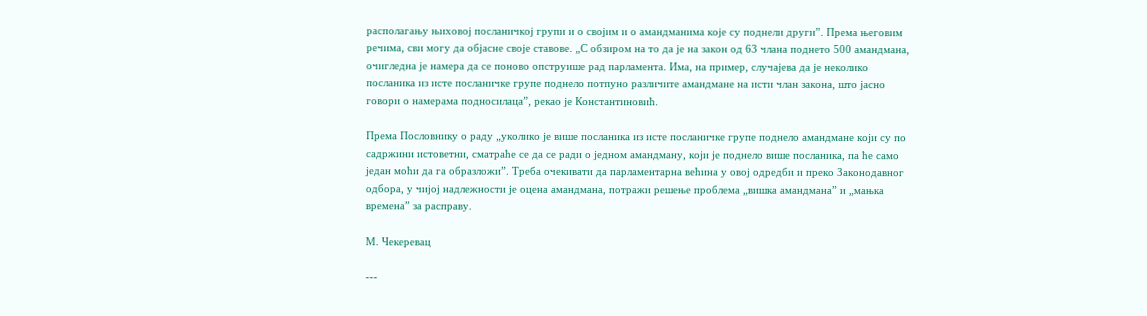располагању њиховој посланичкој групи и о својим и о амандманима које су поднели други”. Према његовим речима, сви могу да објасне своје ставове. „С обзиром на то да је на закон од 63 члана поднето 500 амандмана, очигледна је намера да се поново опструише рад парламента. Има, на пример, случајева да је неколико посланика из исте посланичке групе поднело потпуно различите амандмане на исти члан закона, што јасно говори о намерама подносилаца”, рекао је Константиновић.

Према Пословнику о раду „уколико је више посланика из исте посланичке групе поднело амандмане који су по садржини истоветни, сматраће се да се ради о једном амандману, који је поднело више посланика, па ће само један моћи да га образложи”. Треба очекивати да парламентарна већина у овој одредби и преко Законодавног одбора, у чијој надлежности је оцена амандмана, потражи решење проблема „вишка амандмана” и „мањка времена” за расправу.

М. Чекеревац

---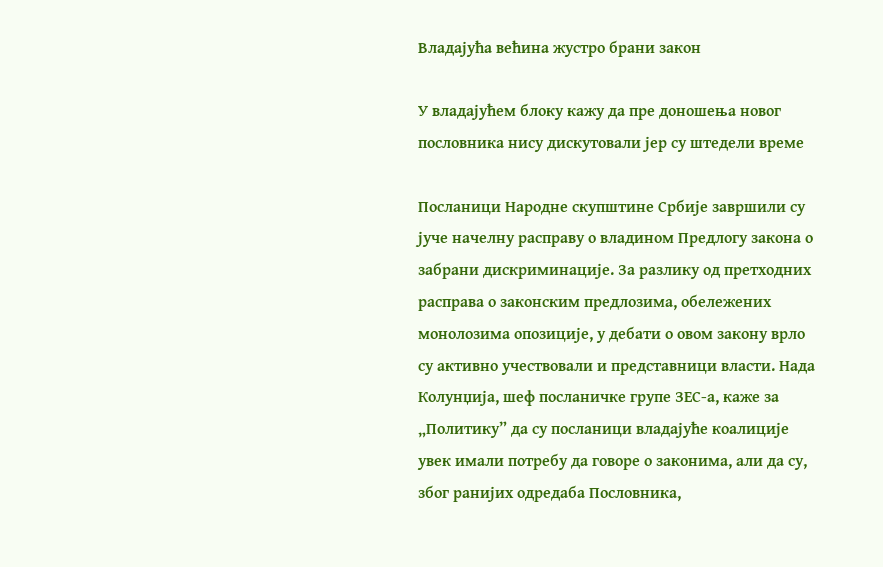Владајућа већина жустро брани закон

У владајућем блоку кажу да пре доношења новог пословника нису дискутовали јер су штедели време

Посланици Народне скупштине Србије завршили су јуче начелну расправу о владином Предлогу закона о забрани дискриминације. За разлику од претходних расправа о законским предлозима, обележених монолозима опозиције, у дебати о овом закону врло су активно учествовали и представници власти. Нада Колунџија, шеф посланичке групе ЗЕС-а, каже за „Политику” да су посланици владајуће коалиције увек имали потребу да говоре о законима, али да су, због ранијих одредаба Пословника,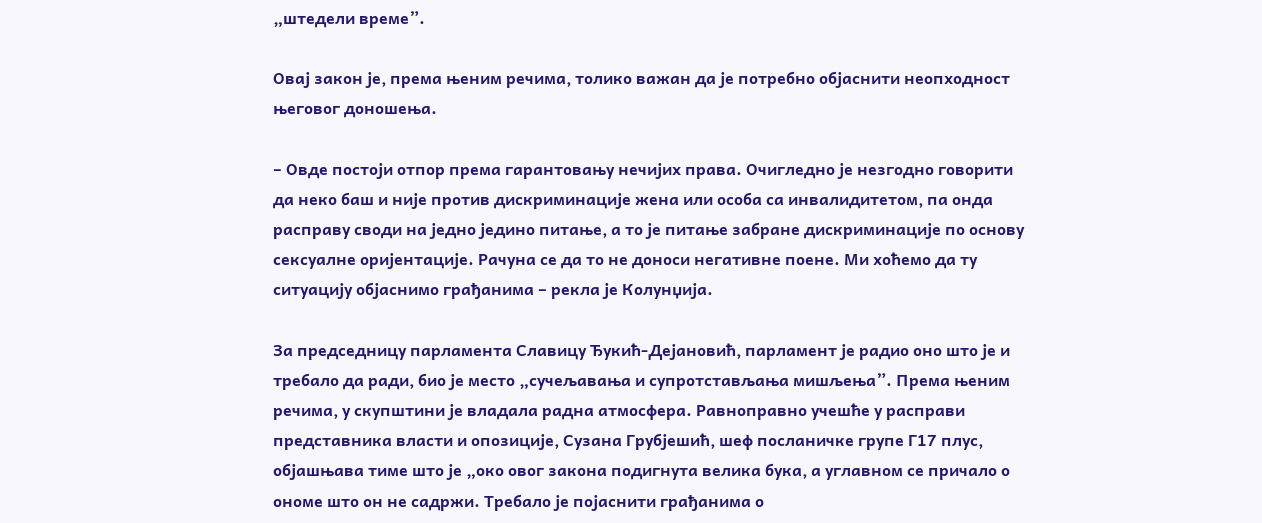„штедели време”.

Овај закон је, према њеним речима, толико важан да је потребно објаснити неопходност његовог доношења.

– Овде постоји отпор према гарантовању нечијих права. Очигледно је незгодно говорити да неко баш и није против дискриминације жена или особа са инвалидитетом, па онда расправу своди на једно једино питање, а то је питање забране дискриминације по основу сексуалне оријентације. Рачуна се да то не доноси негативне поене. Ми хоћемо да ту ситуацију објаснимо грађанима – рекла је Колунџија.

За председницу парламента Славицу Ђукић-Дејановић, парламент је радио оно што је и требало да ради, био је место „сучељавања и супротстављања мишљења”. Према њеним речима, у скупштини је владала радна атмосфера. Равноправно учешће у расправи представника власти и опозиције, Сузана Грубјешић, шеф посланичке групе Г17 плус, објашњава тиме што је „око овог закона подигнута велика бука, а углавном се причало о ономе што он не садржи. Требало је појаснити грађанима о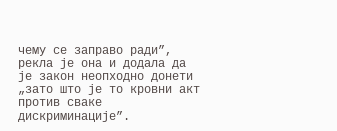чему се заправо ради”, рекла је она и додала да је закон неопходно донети „зато што је то кровни акт против сваке дискриминације”.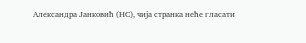Александра Јанковић (НС), чија странка неће гласати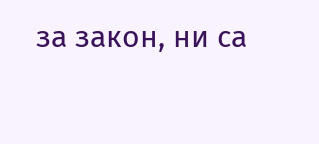за закон, ни са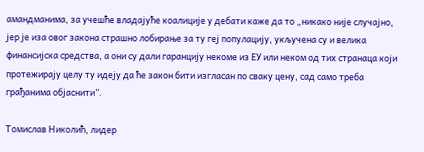амандманима, за учешће владајуће коалиције у дебати каже да то „никако није случајно, јер је иза овог закона страшно лобирање за ту геј популацију, укључена су и велика финансијска средства, а они су дали гаранцију некоме из ЕУ или неком од тих странаца који протежирају целу ту идеју да ће закон бити изгласан по сваку цену, сад само треба грађанима објаснити”.

Томислав Николић, лидер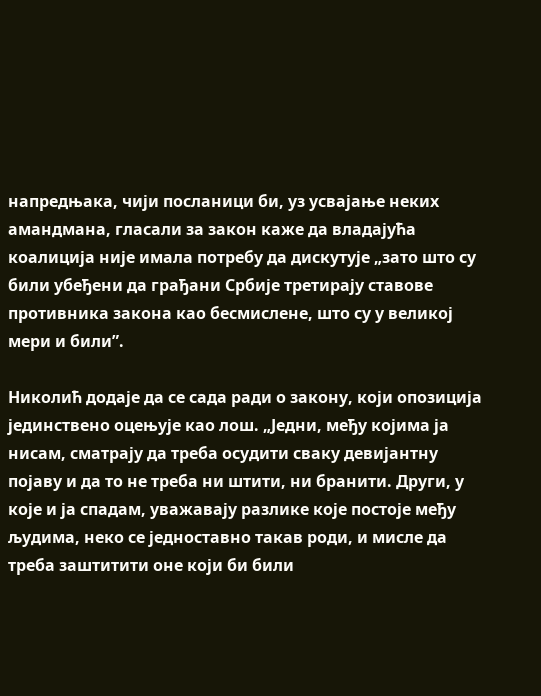напредњака, чији посланици би, уз усвајање неких амандмана, гласали за закон каже да владајућа коалиција није имала потребу да дискутује „зато што су били убеђени да грађани Србије третирају ставове противника закона као бесмислене, што су у великој мери и били”.

Николић додаје да се сада ради о закону, који опозиција јединствено оцењује као лош. „Једни, међу којима ја нисам, сматрају да треба осудити сваку девијантну појаву и да то не треба ни штити, ни бранити. Други, у које и ја спадам, уважавају разлике које постоје међу људима, неко се једноставно такав роди, и мисле да треба заштитити оне који би били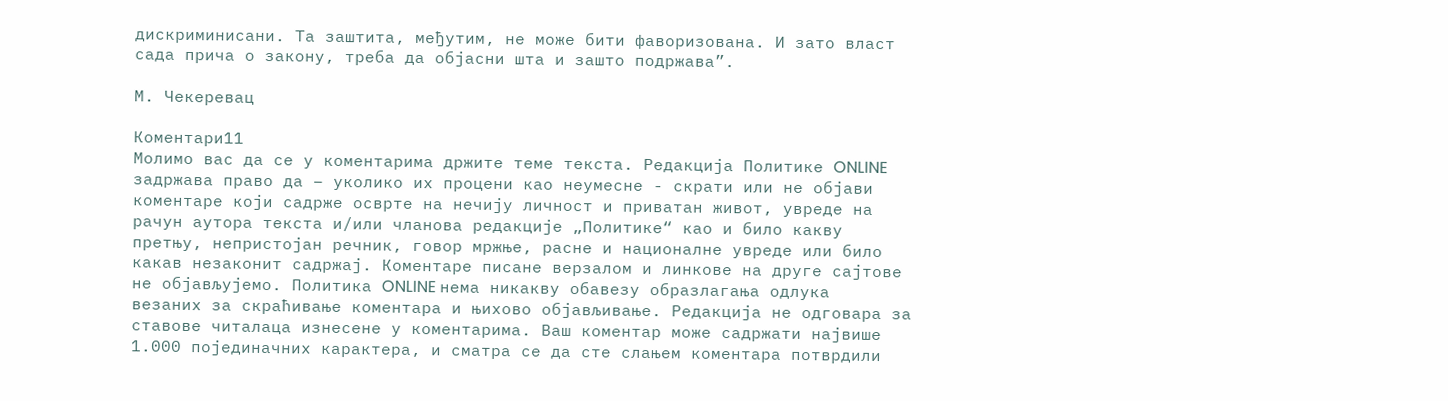дискриминисани. Та заштита, међутим, не може бити фаворизована. И зато власт сада прича о закону, треба да објасни шта и зашто подржава”.

М. Чекеревац

Коментари11
Молимо вас да се у коментарима држите теме текста. Редакција Политике ONLINE задржава право да – уколико их процени као неумесне - скрати или не објави коментаре који садрже осврте на нечију личност и приватан живот, увреде на рачун аутора текста и/или чланова редакције „Политике“ као и било какву претњу, непристојан речник, говор мржње, расне и националне увреде или било какав незаконит садржај. Коментаре писане верзалом и линкове на друге сајтове не објављујемо. Политика ONLINE нема никакву обавезу образлагања одлука везаних за скраћивање коментара и њихово објављивање. Редакција не одговара за ставове читалаца изнесене у коментарима. Ваш коментар може садржати највише 1.000 појединачних карактера, и сматра се да сте слањем коментара потврдили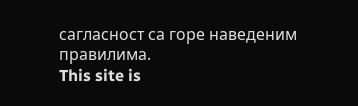сагласност са горе наведеним правилима.
This site is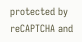protected by reCAPTCHA and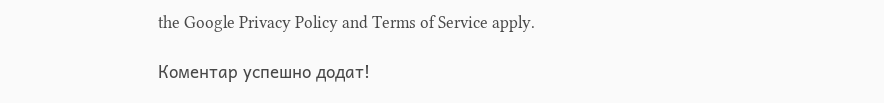the Google Privacy Policy and Terms of Service apply.

Комeнтар успeшно додат!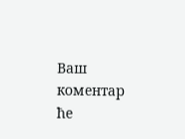Ваш комeнтар ћe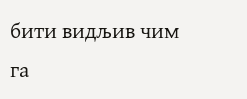бити видљив чим га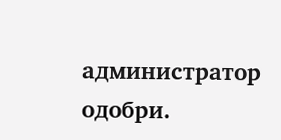администратор одобри.